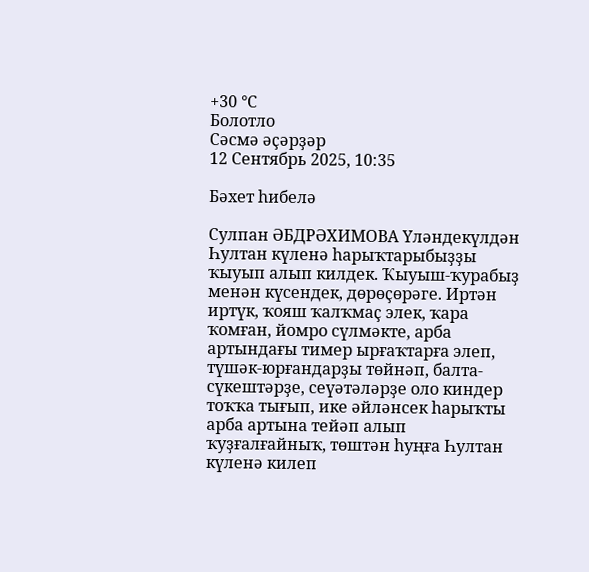+30 °С
Болотло
Сәсмә әҫәрҙәр
12 Сентябрь 2025, 10:35

Бәхет һибелә

Сулпан ӘБДРӘХИМОВА Үләндекүлдән Һултан күленә һарыҡтарыбыҙҙы ҡыуып алып килдек. Ҡыуыш-ҡурабыҙ менән күсендек, дөрөҫөрәге. Иртән иртүк, ҡояш ҡалҡмаҫ элек, ҡара ҡомған, йомро сүлмәкте, арба артындағы тимер ырғаҡтарға элеп, түшәк-юрғандарҙы төйнәп, балта-сүкештәрҙе, сеүәтәләрҙе оло киндер тоҡҡа тығып, ике әйләнсек һарыҡты арба артына тейәп алып ҡуҙғалғайныҡ, төштән һуңға Һултан күленә килеп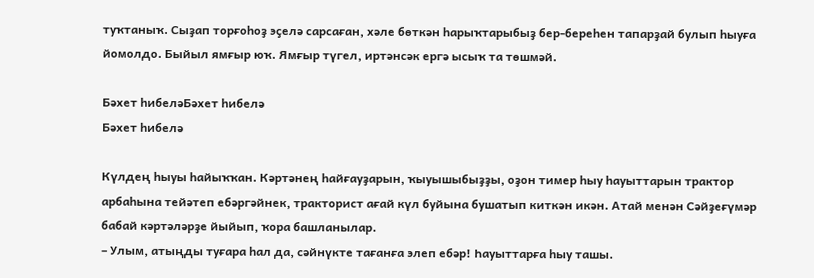туҡтаныҡ. Сыҙап торғоһоҙ эҫелә сарсаған, хәле бөткән һарыҡтарыбыҙ бер-береһен тапарҙай булып һыуға йомолдо. Быйыл ямғыр юҡ. Ямғыр түгел, иртәнсәк ергә ысыҡ та төшмәй.

Бәхет һибеләБәхет һибелә
Бәхет һибелә

Күлдең һыуы һайыҡҡан. Кәртәнең һайғауҙарын, ҡыуышыбыҙҙы, оҙон тимер һыу һауыттарын трактор арбаһына тейәтеп ебәргәйнек, тракторист ағай күл буйына бушатып киткән икән. Атай менән Сәйҙеғүмәр бабай кәртәләрҙе йыйып, ҡора башланылар.
– Улым, атыңды туғара һал да, сәйнүкте тағанға элеп ебәр! Һауыттарға һыу ташы.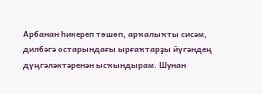Арбанан һикереп төшөп, арҡалыҡты сисәм, дилбәгә остарындағы ырғаҡтарҙы йүгәндең дүңгәләктәренән ысҡындырам. Шунан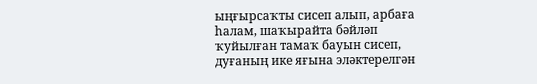ыңғырсаҡты сисеп алып, арбаға һалам, шаҡырайта бәйләп ҡуйылған тамаҡ бауын сисеп, дуғаның ике яғына эләктерелгән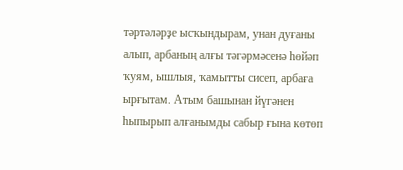тәртәләрҙе ысҡындырам, унан дуғаны алып, арбаның алғы тәгәрмәсенә һөйәп ҡуям, ышлыя, ҡамытты сисеп, арбаға ырғытам. Атым башынан йүгәнен һыпырып алғанымды сабыр ғына көтөп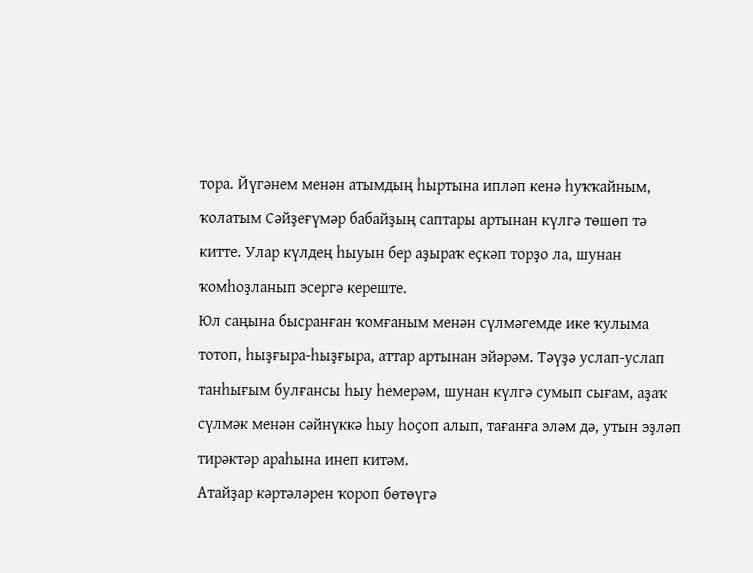тора. Йүгәнем менән атымдың һыртына ипләп кенә һуҡҡайным, ҡолатым Сәйҙеғүмәр бабайҙың саптары артынан күлгә төшөп тә китте. Улар күлдең һыуын бер аҙыраҡ еҫкәп торҙо ла, шунан ҡомһоҙланып эсергә кереште.
Юл саңына бысранған ҡомғаным менән сүлмәгемде ике ҡулыма тотоп, һыҙғыра-һыҙғыра, аттар артынан эйәрәм. Тәүҙә услап-услап танһығым булғансы һыу һемерәм, шунан күлгә сумып сығам, аҙаҡ сүлмәк менән сәйнүккә һыу һоҫоп алып, тағанға эләм дә, утын эҙләп тирәктәр араһына инеп китәм.
Атайҙар кәртәләрен ҡороп бөтөүгә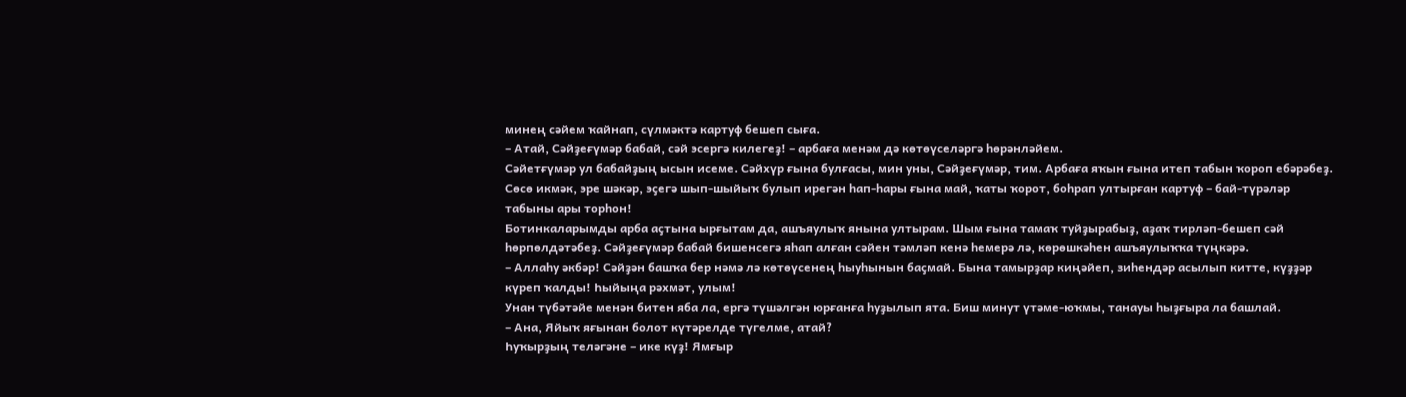минең сәйем ҡайнап, сүлмәктә картуф бешеп сыға.
– Атай, Сәйҙеғүмәр бабай, сәй эсергә килегеҙ! – арбаға менәм дә көтөүселәргә һөрәнләйем.
Сәйетғүмәр ул бабайҙың ысын исеме. Сәйхүр ғына булғасы, мин уны, Сәйҙеғүмәр, тим. Арбаға яҡын ғына итеп табын ҡороп ебәрәбеҙ. Сөсө икмәк, эре шәкәр, эҫегә шып-шыйыҡ булып ирегән һап-һары ғына май, ҡаты ҡорот, боһрап ултырған картуф – бай-түрәләр табыны ары торһон!
Ботинкаларымды арба аҫтына ырғытам да, ашъяулыҡ янына ултырам. Шым ғына тамаҡ туйҙырабыҙ, аҙаҡ тирләп-бешеп сәй һөрпөлдәтәбеҙ. Сәйҙеғүмәр бабай бишенсегә яһап алған сәйен тәмләп кенә һемерә лә, көрөшкәһен ашъяулыҡҡа түңкәрә.
– Аллаһу әкбәр! Сәйҙән башҡа бер нәмә лә көтөүсенең һыуһынын баҫмай. Бына тамырҙар киңәйеп, зиһендәр асылып китте, күҙҙәр күреп ҡалды! Һыйыңа рәхмәт, улым!
Унан түбәтәйе менән битен яба ла, ергә түшәлгән юрғанға һуҙылып ята. Биш минут үтәме-юҡмы, танауы һыҙғыра ла башлай.
– Ана, Яйыҡ яғынан болот күтәрелде түгелме, атай?
Һуҡырҙың теләгәне – ике күҙ! Ямғыр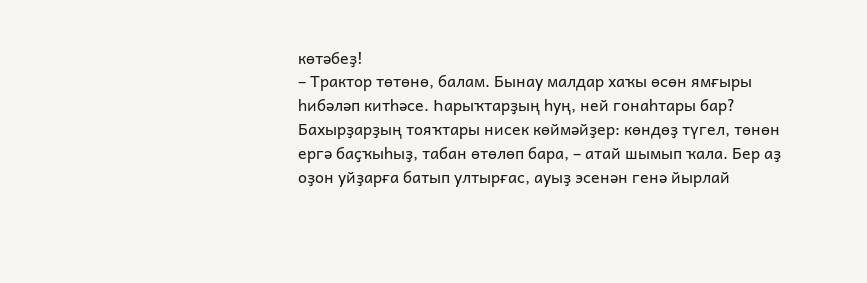көтәбеҙ!
– Трактор төтөнө, балам. Бынау малдар хаҡы өсөн ямғыры һибәләп китһәсе. Һарыҡтарҙың һуң, ней гонаһтары бар? Бахырҙарҙың тояҡтары нисек көймәйҙер: көндөҙ түгел, төнөн ергә баҫҡыһыҙ, табан өтөлөп бара, – атай шымып ҡала. Бер аҙ оҙон уйҙарға батып ултырғас, ауыҙ эсенән генә йырлай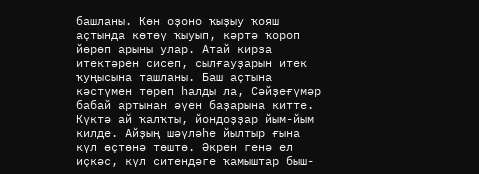башланы. Көн оҙоно ҡыҙыу ҡояш аҫтында көтөү ҡыуып, кәртә ҡороп йөрөп арыны улар. Атай кирза итектәрен сисеп, сылғауҙарын итек ҡуңысына ташланы. Баш аҫтына кәстүмен төрөп һалды ла, Сәйҙеғүмәр бабай артынан әүен баҙарына китте.
Күктә ай ҡалҡты, йондоҙҙар йым-йым килде. Айҙың шәүләһе йылтыр ғына күл өҫтөнә төштө. Әкрен генә ел иҫкәс, күл ситендәге ҡамыштар быш-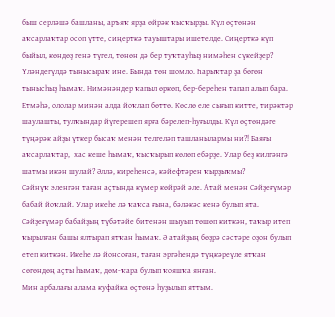быш серләшә башланы, аръяҡ ярҙа өйрәк ҡысҡырҙы. Күл өҫтөнән аҡсарлаҡтар осоп үтте, сиңерткә тауыштары ишетелде. Сиңерткә күп быйыл, көндөҙ генә түгел, төнөн дә бер туҡтауһыҙ нимәһен сүкейҙер? Үләндегүлдә тынысыраҡ ине. Бында төн шомло. Һарыҡтар ҙа бөгөн тынысһыҙ һымаҡ. Нимәнәндер ҡапыл өркөп, бер-береһен тапап алып бара. Етмәһә, ололар минән алда йоҡлап бөттө. Көслө еле сығып китте, тирәктәр шаулашты, тулҡындар йүгерешеп ярға бәрелеп-һуғылды. Күл өҫтөндәге  түңәрәк айҙы үткер бысаҡ менән телгеләп ташланылармы ни?! Баяғы аҡсарлаҡтар,  хас кеше һымаҡ, ҡысҡырып көлөп ебәрҙе. Улар беҙ килгәнгә шатмы икән шулай? Әллә, киреһенсә, кәйефтәрен ҡырҙыҡмы?
Сәйнүҡ эленгән таған аҫтында күмер көйрәй әле. Атай менән Сәйҙеғүмәр бабай йоҡлай. Улар икеһе лә ҡаҡса ғына, бәләкәс кенә булып ята. Сәйҙеғүмәр бабайҙың түбәтәйе битенән шыуып төшөп киткән, таҡыр итеп ҡырылған башы ялтырап ятҡан һымаҡ. Ә атайҙың бөҙрә сәстәре оҙон булып етеп киткән. Икеһе лә йонсоған, таған эргәһендә түңкәреүле ятҡан сөгөндөң аҫты һымаҡ, дөм-ҡара булып ҡояшҡа янған.
Мин арбалағы алама куфайка өҫтөнә һуҙылып яттым.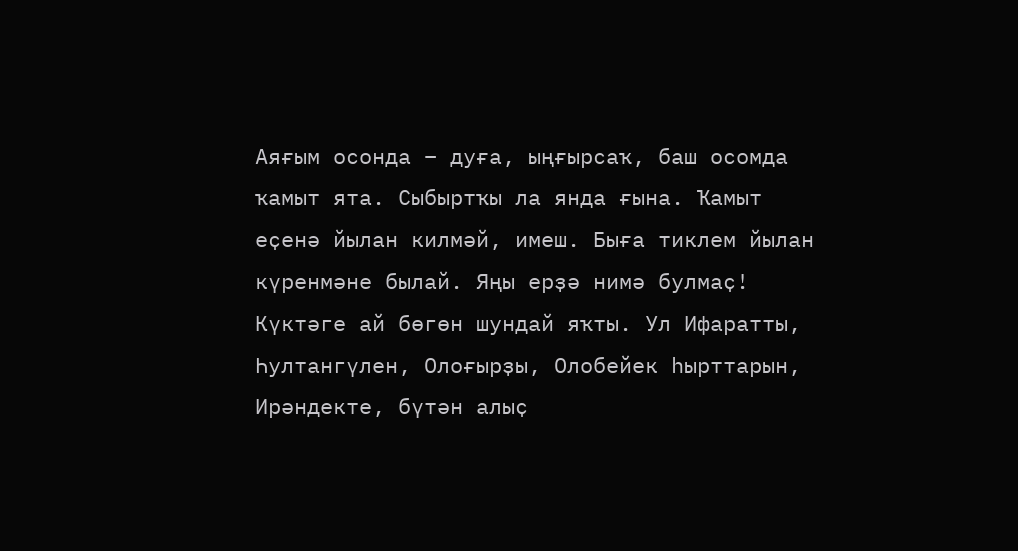Аяғым осонда – дуға, ыңғырсаҡ, баш осомда ҡамыт ята. Сыбыртҡы ла янда ғына. Ҡамыт еҫенә йылан килмәй, имеш. Быға тиклем йылан күренмәне былай. Яңы ерҙә нимә булмаҫ! Күктәге ай бөгөн шундай яҡты. Ул Ифаратты, Һултангүлен, Олоғырҙы, Олобейек һырттарын, Ирәндекте, бүтән алыҫ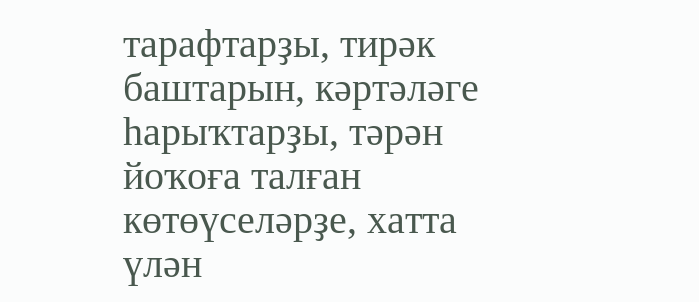тарафтарҙы, тирәк баштарын, кәртәләге һарыҡтарҙы, тәрән йоҡоға талған көтөүселәрҙе, хатта үлән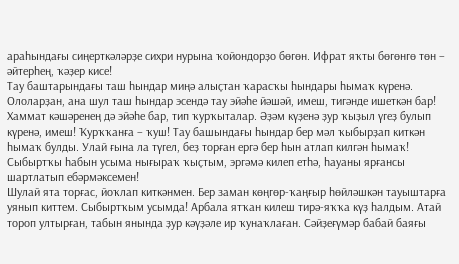араһындағы сиңерткәләрҙе сихри нурына ҡойондорҙо бөгөн. Ифрат яҡты бөгөнгө төн – әйтерһең, ҡәҙер кисе!
Тау баштарындағы таш һындар миңә алыҫтан ҡарасҡы һындары һымаҡ күренә. Ололарҙан, ана шул таш һындар эсендә тау эйәһе йәшәй, имеш, тигәнде ишеткән бар! Хаммат кәшәренең дә эйәһе бар, тип ҡурҡыталар. Әҙәм күҙенә ҙур ҡыҙыл үгеҙ булып күренә, имеш! Ҡурҡҡанға – ҡуш! Тау башындағы һындар бер мәл ҡыбырҙап киткән һымаҡ булды. Улай ғына ла түгел, беҙ торған ергә бер һын атлап килгән һымаҡ! Сыбыртҡы һабын усыма нығыраҡ ҡыҫтым, эргәмә килеп етһә, һауаны ярғансы шартлатып ебәрмәксемен!
Шулай ята торғас, йоҡлап киткәнмен. Бер заман көңгөр-ҡаңғыр һөйләшкән тауыштарға уянып киттем. Сыбыртҡым усымда! Арбала ятҡан килеш тирә-яҡҡа күҙ һалдым. Атай тороп ултырған, табын янында ҙур кәүҙәле ир ҡунаҡлаған. Сәйҙеғүмәр бабай баяғы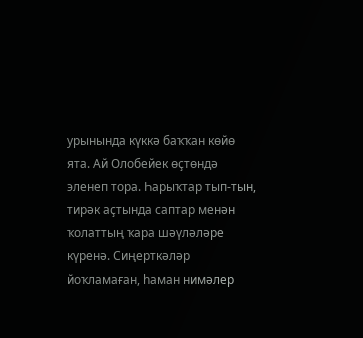урынында күккә баҡҡан көйө ята. Ай Олобейек өҫтөндә эленеп тора. Һарыҡтар тып-тын, тирәк аҫтында саптар менән ҡолаттың ҡара шәүләләре күренә. Сиңерткәләр йоҡламаған, һаман нимәлер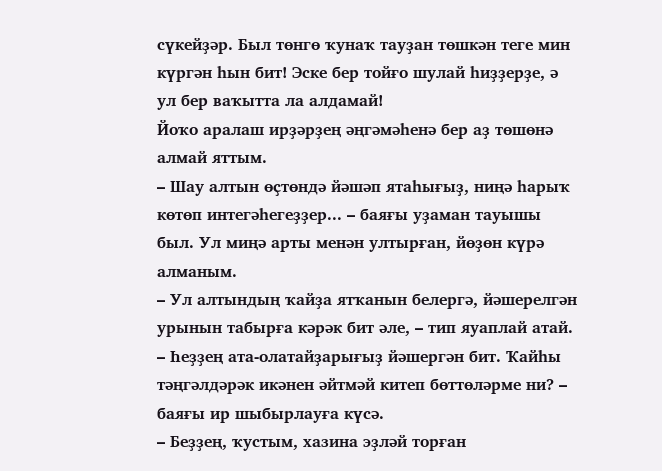сүкейҙәр. Был төнгө ҡунаҡ тауҙан төшкән теге мин күргән һын бит! Эске бер тойғо шулай һиҙҙерҙе, ә ул бер ваҡытта ла алдамай!
Йоҡо аралаш ирҙәрҙең әңгәмәһенә бер аҙ төшөнә алмай яттым.
– Шау алтын өҫтөндә йәшәп ятаһығыҙ, ниңә һарыҡ көтөп интегәһегеҙҙер... – баяғы уҙаман тауышы был. Ул миңә арты менән ултырған, йөҙөн күрә алманым.
– Ул алтындың ҡайҙа ятҡанын белергә, йәшерелгән урынын табырға кәрәк бит әле, – тип яуаплай атай.
– Һеҙҙең ата-олатайҙарығыҙ йәшергән бит. Ҡайһы тәңгәлдәрәк икәнен әйтмәй китеп бөттөләрме ни? – баяғы ир шыбырлауға күсә.
– Беҙҙең, ҡустым, хазина эҙләй торған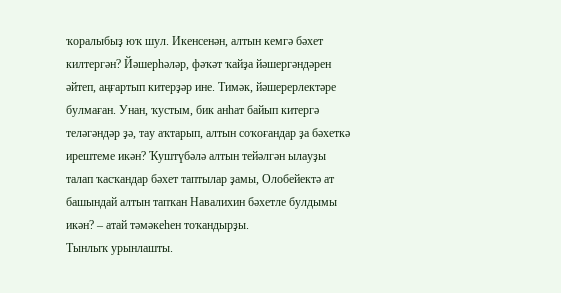ҡоралыбыҙ юҡ шул. Икенсенән, алтын кемгә бәхет килтергән? Йәшерһәләр, фәҡәт ҡайҙа йәшергәндәрен әйтеп, аңғартып китерҙәр ине. Тимәк, йәшерерлектәре булмаған. Унан, ҡустым, бик анһат байып китергә теләгәндәр ҙә, тау аҡтарып, алтын соҡоғандар ҙа бәхеткә ирештеме икән? Ҡуштүбәлә алтын тейәлгән ылауҙы талап ҡасҡандар бәхет таптылар ҙамы, Олобейектә ат башындай алтын тапҡан Навалихин бәхетле булдымы икән? – атай тәмәкеһен тоҡандырҙы.
Тынлыҡ урынлашты.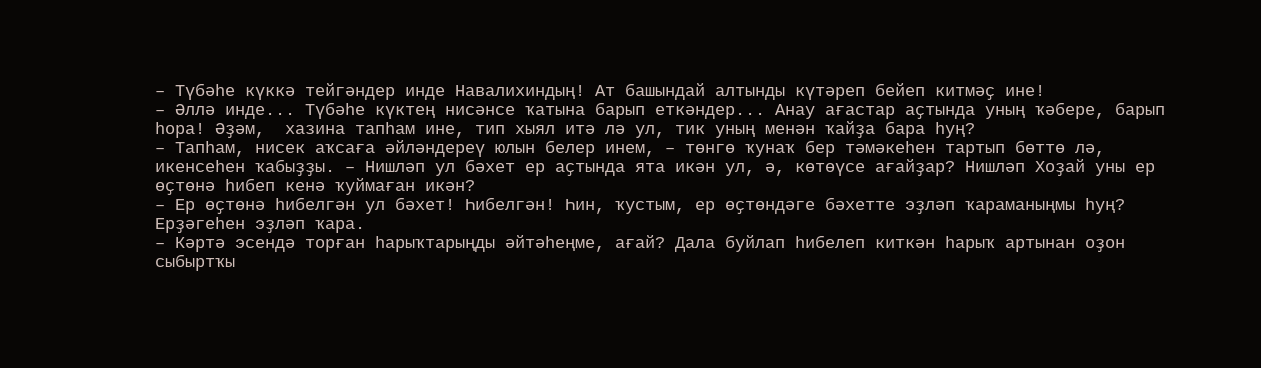– Түбәһе күккә тейгәндер инде Навалихиндың! Ат башындай алтынды күтәреп бейеп китмәҫ ине!
– Әллә инде... Түбәһе күктең нисәнсе ҡатына барып еткәндер... Анау ағастар аҫтында уның ҡәбере, барып һора! Әҙәм,  хазина тапһам ине, тип хыял итә лә ул, тик уның менән ҡайҙа бара һуң?
– Тапһам, нисек аҡсаға әйләндереү юлын белер инем, – төнгө ҡунаҡ бер тәмәкеһен тартып бөттө лә, икенсеһен ҡабыҙҙы. – Нишләп ул бәхет ер аҫтында ята икән ул, ә, көтөүсе ағайҙар? Нишләп Хоҙай уны ер өҫтөнә һибеп кенә ҡуймаған икән?
– Ер өҫтөнә һибелгән ул бәхет! Һибелгән! Һин, ҡустым, ер өҫтөндәге бәхетте эҙләп ҡараманыңмы һуң? Ерҙәгеһен эҙләп ҡара.
– Кәртә эсендә торған һарыҡтарыңды әйтәһеңме, ағай? Дала буйлап һибелеп киткән һарыҡ артынан оҙон сыбыртҡы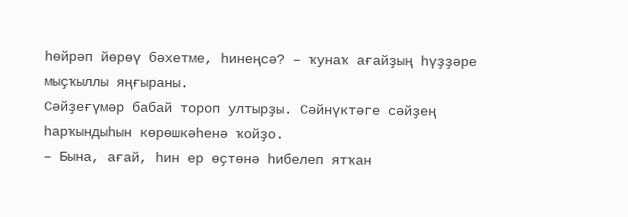һөйрәп йөрөү бәхетме, һинеңсә? – ҡунаҡ ағайҙың һүҙҙәре мыҫҡыллы яңғыраны.
Сәйҙеғүмәр бабай тороп ултырҙы. Сәйнүктәге сәйҙең һарҡындыһын көрөшкәһенә ҡойҙо.
– Бына, ағай, һин ер өҫтөнә һибелеп ятҡан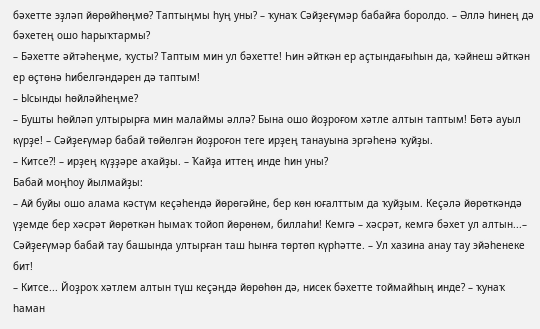бәхетте эҙләп йөрөйһөңмө? Таптыңмы һуң уны? – ҡунаҡ Сәйҙеғүмәр бабайға боролдо. – Әллә һинең дә бәхетең ошо һарыҡтармы?
– Бәхетте әйтәһеңме, ҡусты? Таптым мин ул бәхетте! Һин әйткән ер аҫтындағыһын да, ҡәйнеш әйткән ер өҫтөнә һибелгәндәрен дә таптым!
– Ысынды һөйләйһеңме?
– Бушты һөйләп ултырырға мин малаймы әллә? Бына ошо йоҙроғом хәтле алтын таптым! Бөтә ауыл күрҙе! – Сәйҙеғүмәр бабай төйөлгән йоҙроғон теге ирҙең танауына эргәһенә ҡуйҙы.
– Китсе?! – ирҙең күҙҙәре аҡайҙы. – Ҡайҙа иттең инде һин уны?
Бабай моңһоу йылмайҙы:
– Ай буйы ошо алама кәстүм кеҫәһендә йөрөгәйне, бер көн юғалттым да ҡуйҙым. Кеҫәлә йөрөткәндә үҙемде бер хәсрәт йөрөткән һымаҡ тойоп йөрөнөм, биллаһи! Кемгә – хәсрәт, кемгә бәхет ул алтын...– Сәйҙеғүмәр бабай тау башында ултырған таш һынға төртөп күрһәтте. – Ул хазина анау тау эйәһенеке бит!
– Китсе... Йоҙроҡ хәтлем алтын түш кеҫәңдә йөрөһөн дә, нисек бәхетте тоймайһың инде? – ҡунаҡ һаман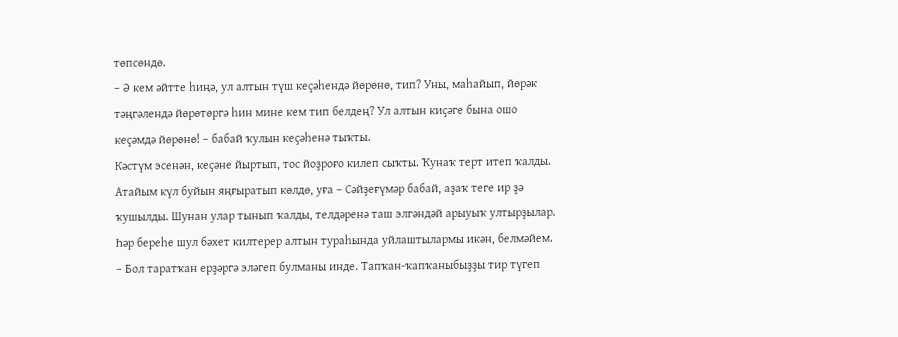төпсөндө.
– Ә кем әйтте һиңә, ул алтын түш кеҫәһендә йөрөнө, тип? Уны, маһайып, йөрәк тәңгәлендә йөрөтөргә һин мине кем тип белдең? Ул алтын киҫәге бына ошо кеҫәмдә йөрөнө! – бабай ҡулын кеҫәһенә тыҡты.
Кәстүм эсенән, кеҫәне йыртып, тос йоҙроғо килеп сыҡты. Ҡунаҡ терт итеп ҡалды. Атайым күл буйын яңғыратып көлдө, уға – Сәйҙеғүмәр бабай, аҙаҡ теге ир ҙә ҡушылды. Шунан улар тынып ҡалды, телдәренә таш элгәндәй арыуыҡ ултырҙылар. Һәр береһе шул бәхет килтерер алтын тураһында уйлаштылармы икән, белмәйем.
– Бол таратҡан ерҙәргә эләгеп булманы инде. Тапҡан-ҡапҡаныбыҙҙы тир түгеп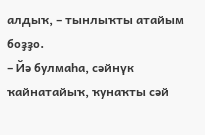алдыҡ, – тынлыҡты атайым боҙҙо.
– Йә булмаһа, сәйнүк ҡайнатайыҡ, ҡунаҡты сәй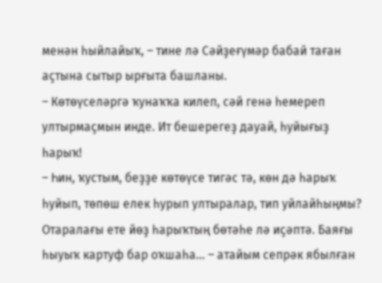менән һыйлайыҡ, – тине лә Сәйҙеғүмәр бабай таған аҫтына сытыр ырғыта башланы.
– Көтөүселәргә ҡунаҡҡа килеп, сәй генә һемереп ултырмаҫмын инде. Ит бешерегеҙ дауай, һуйығыҙ һарыҡ!
– Һин, ҡустым, беҙҙе көтөүсе тигәс тә, көн дә һарыҡ һуйып, төпөш елек һурып ултыралар, тип уйлайһыңмы? Отаралағы ете йөҙ һарыҡтың бөтәһе лә иҫәптә. Баяғы һыуыҡ картуф бар оҡшаһа... – атайым сепрәк ябылған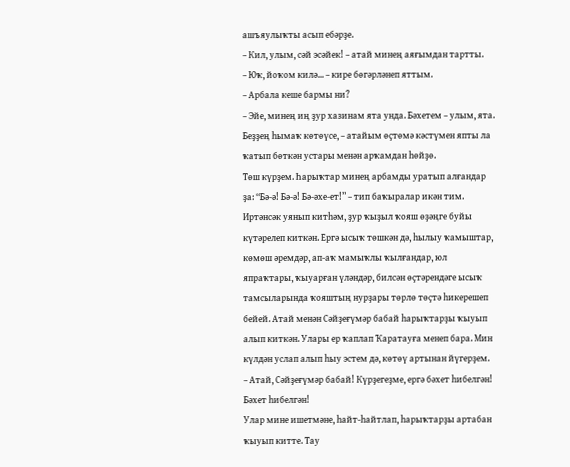ашъяулыҡты асып ебәрҙе.
– Кил, улым, сәй эсәйек! – атай минең аяғымдан тартты.
– Юҡ, йоҡом килә... – кире бөгәрләнеп яттым.
– Арбала кеше бармы ни?
– Эйе, минең иң ҙур хазинам ята унда. Бәхетем – улым, ята. Беҙҙең һымаҡ көтөүсе, – атайым өҫтөмә кәстүмен япты ла ҡатып бөткән устары менән арҡамдан һөйҙө.
Төш күрҙем. Һарыҡтар минең арбамды уратып алғандар ҙа: “Бә-ә! Бә-ә! Бә-әхе-ет!” – тип баҡыралар икән тим.
Иртәнсәк уянып китһәм, ҙур ҡыҙыл ҡояш өҙәңге буйы күтәрелеп киткән. Ергә ысыҡ төшкән дә, һылыу ҡамыштар, көмөш әремдәр, ап-аҡ мамыҡлы ҡылғандар, юл япраҡтары, ҡыуарған үләндәр, билсән өҫтәрендәге ысыҡ тамсыларында ҡояштың нурҙары төрлө төҫтә һикерешеп бейей. Атай менән Сәйҙеғүмәр бабай һарыҡтарҙы ҡыуып алып киткән. Улары ер ҡаплап Ҡаратауға менеп бара. Мин күлдән услап алып һыу эстем дә, көтөү артынан йүгерҙем.
– Атай, Сәйҙеғүмәр бабай! Күрҙегеҙме, ергә бәхет һибелгән! Бәхет һибелгән!
Улар мине ишетмәне, һайт-һайтлап, һарыҡтарҙы артабан ҡыуып китте. Тау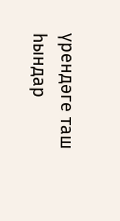үрендәге таш һындар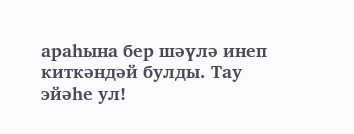араһына бер шәүлә инеп киткәндәй булды. Тау эйәһе ул!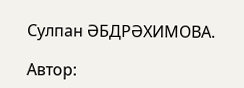Сулпан ӘБДРӘХИМОВА.

Автор: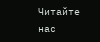Читайте нас